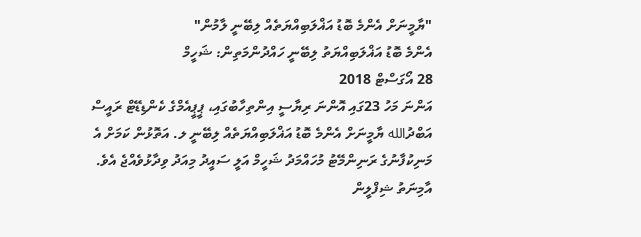"ޔާމީނަށް އެންމެ ބޮޑު އަޣްލަބިއްޔަތެއް ލިބޭނީ ލާމުން"
އެންމެ ބޮޑު އަޣްލަބިއްޔަތު ލިބޭނީ ހައްދުންމަތިން: ޝަހީމް
28 އޯގަސްޓް 2018
އަންނަ މަހު 23ގައި އޮންނަ ރިޔާސީ އިންތިހާބުގައި، ޕީޕީއެމްގެ ކެންޑިޑޭޓް ރައީސް އަބްދުالله ޔާމީނަށް އެންމެ ބޮޑު އަޣްލަބިއްޔަތެއް ލިބޭނީ ލ. އަތޮޅުން ކަމަށް އެ މަނިކުފާނުގެ ރަނިންމޭޓު މުހައްމަދު ޝަހީމް އަލީ ސައީދު މިއަދު ވިދާޅުވެއްޖެ އެވެ.
އާމިނަތު ޝިފްލީން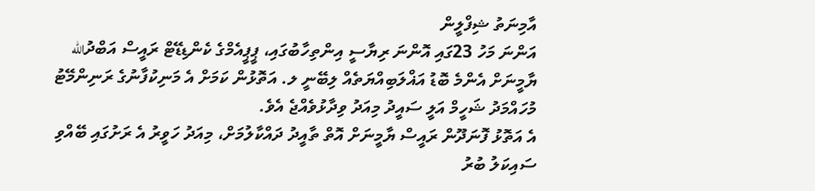އާމިނަތު ޝިފްލީން
އަންނަ މަހު 23ގައި އޮންނަ ރިޔާސީ އިންތިހާބުގައި، ޕީޕީއެމްގެ ކެންޑިޑޭޓް ރައީސް އަބްދުالله ޔާމީނަށް އެންމެ ބޮޑު އަޣްލަބިއްޔަތެއް ލިބޭނީ ލ. އަތޮޅުން ކަމަށް އެ މަނިކުފާނުގެ ރަނިންމޭޓު މުހައްމަދު ޝަހީމް އަލީ ސައީދު މިއަދު ވިދާޅުވެއްޖެ އެވެ.
އެ އަތޮޅު ފޮނަދޫން ރައީސް ޔާމީނަށް އޮތް ތާއީދު ދައްކާލުމަށް، މިއަދު ހަވީރު އެ ރަށުގައި ބޭއްވި ސައިކަލު ބުރު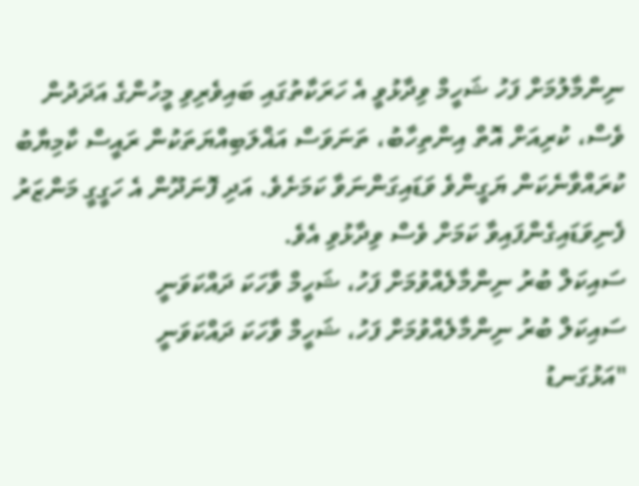ނިންމާލުމަށް ފަހު ޝަހީމް ވިދާޅުވީ އެ ހަރަކާތުގައި ބައިވެރިވި މީހުންގެ އަދަދުން ވެސް، ކުރިއަށް އޮތް އިންތިހާބު، ތަނަވަސް އަޣްލަބިއްޔަތަކުން ރައީސް ކާމިޔާބު ކުރައްވާނެކަން ޔަގީންވެ ވަޑައިގަންނަވާ ކަމަށެވެ. އަދި ފޮނަދޫން އެ ހަގީގީ މަންޒަރު ފެނިވަޑައިގެންފައިވާ ކަމަށް ވެސް ވިދާޅުވި އެވެ.
ސައިކަލް ބުރު ނިންމާލެއްވުމަށް ފަހު، ޝަހީމް ވާހަކަ ދައްކަވަނީ
ސައިކަލް ބުރު ނިންމާލެއްވުމަށް ފަހު، ޝަހީމް ވާހަކަ ދައްކަވަނީ
"އަޅުގަނޑު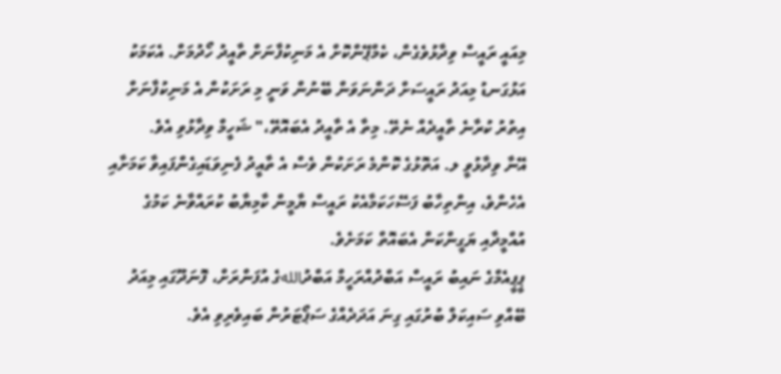މިއައީ ރައީސް ވިދާޅުވެގެން، ކެމްޕޭންކޮށް އެ މަނިކުފާނަށް ތާއީދު ހޯދުމަށް. އެކަމަކު އަޅުގަނޑު މިއަދު ރައީސަށް ދަންނަވަން ބޭނުން ވަނީ މި ރަށަކުން އެ މަނިކުފާނަށް އިތުރު ކުރާނެ ތާއީދެއް ނެތޭ. މިތާ އެ ތާއީދު އެބައޮތޭ،" ޝަހީމް ވިދާޅުވި އެވެ.
އޭނާ ވިދާޅުވީ ލ. އަތޮޅުގެ ކޮންމެ ރަށަކުން ވެސް އެ ތާއީދު ފެނިވަޑައިގެންފައިވާ ކަމަށާއި އެހެންވެ، އިންތިހާބު ފަސޭހަކަމާއެކު ރައީސް ޔާމީން ކާމިޔާބު ކުރައްވާނެ ކަމުގެ އުއްމީދާއި ޔަގީންކަން އެބައޮތް ކަމަށެވެ.
ޕީޕީއެމްގެ ނައިބު ރައީސް އަބްދުއްރަހީމް އަބްދުاللهގެ އުފަންރަށް، ފޮނަދޫގައި މިއަދު ބޭއްވި ސައިކަލް ބުރުގައި ގިނަ އަދަދެއްގެ ސަޕޯޓަރުން ބައިވެރިވި އެވެ.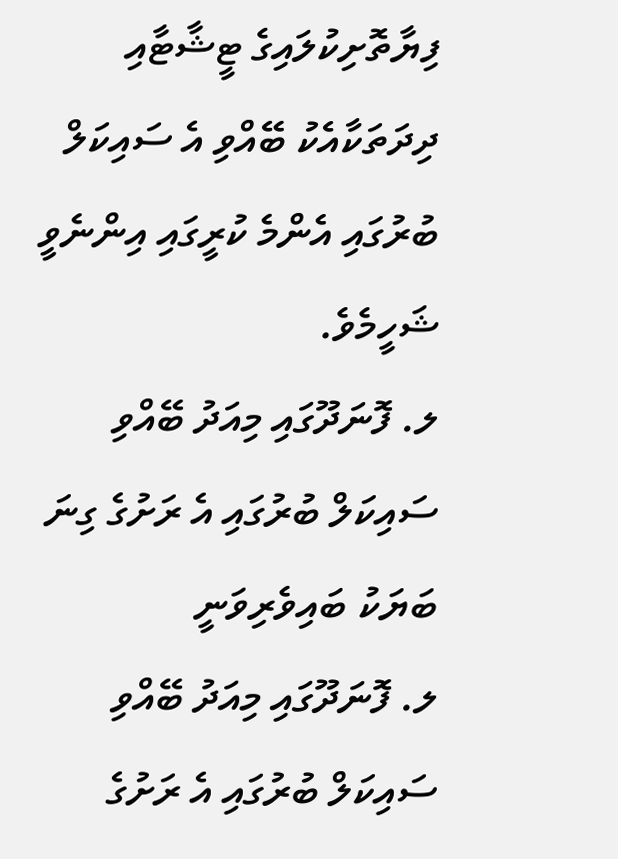ފިޔާތޮށިކުލައިގެ ޓީޝާޓާއި ދިދަތަކާއެކު ބޭއްވި އެ ސައިކަލް ބުރުގައި އެންމެ ކުރީގައި އިންނެވީ ޝަހީމެވެ.
ލ. ފޮނަދޫގައި މިއަދު ބޭއްވި ސައިކަލް ބުރުގައި އެ ރަށުގެ ގިނަ ބަޔަކު ބައިވެރިވަނީ
ލ. ފޮނަދޫގައި މިއަދު ބޭއްވި ސައިކަލް ބުރުގައި އެ ރަށުގެ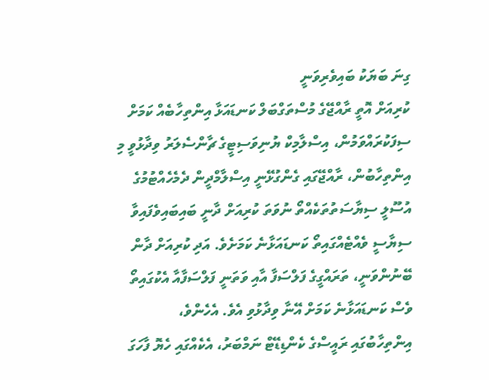ގިނަ ބަޔަކު ބައިވެރިވަނީ
ކުރިއަށް އޮތީ ރާއްޖޭގެ މުސްތަގްބަލް ކަނޑައަޅާ އިންތިހާބެއް ކަމަށް ސިފަކުރައްވަމުން، އިސްލާމިކް ޔުނިވަސިޓީގެ ޗާންސެލަރު ވިދާޅުވީ މި އިންތިހާބުން، ރާއްޖޭގައި ގެންގުޅޭނީ އިސްލާމްދީން ދެމެހެއްޓުމުގެ އުސޫލީ ސިޔާސަތުތަކެއްތޯ ނުވަތަ ކުރިއަށް ދާނީ ބައިބައިވެފައިވާ ސިޔާސީ ވެއްޓެއްގައިތޯ ކަނޑައަޅާނެ ކަމަށެވެ. އަދި ކުރިއަށް ދާން ބޭނުންވަނީ، ތަރައްގީގެ ފަލްސަފާ އާއި ވަތަނީ ފަލްސަފާއާ އެކުގައިތޯ ވެސް ކަނޑައަޅާނެ ކަމަށް އޭނާ ވިދާޅުވި އެވެ. އެހެންވެ، އިންތިހާބުގައި ރައީސްގެ ކެންޑިޑޭޓް ނަމްބަރު، އެކެއްގައި ހެޔޮ ފާހަގަ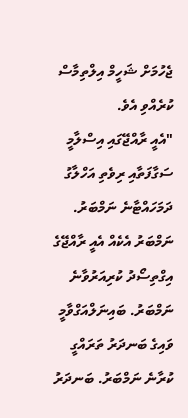ޖެހުމަށް ޝަހީމް އިލްތިމާސް ކުރެއްވި އެވެ.
"އެއީ ރާއްޖޭގައި އިސްލާމީ ސަގާފަތާއި ރިވެތި އަހްލާގު ދަމަހައްޓާނެ ނަމްބަރު. ނަމްބަރު އެކެއް އެއީ ރާއްޖޭގެ އިގްތިސޯދު ކުރިއަރުވާނެ ނަމްބަރު. ބައިނަލްއަގްވާމީ ވައިގެ ބަނދަރު ތަރައްގީ ކުރާނެ ނަމްބަރު. ބަނދަރު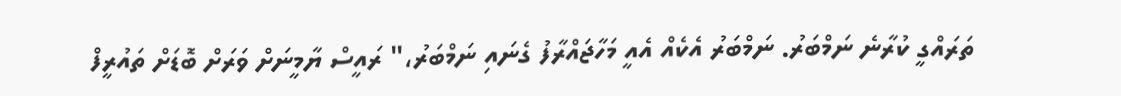ތަރައްގީ ކުރާނެ ނަމްބަރު. ނަމްބަރު އެކެއް އެއީ މަހާޖައްރާފު ގެނައި ނަމްބަރު،" ރައީސް ޔާމީނަށް ވަރަށް ބޮޑަށް ތައުރީފް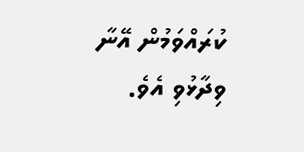ކުރައްވަމުން އޭނާ ވިދާޅުވި އެވެ.